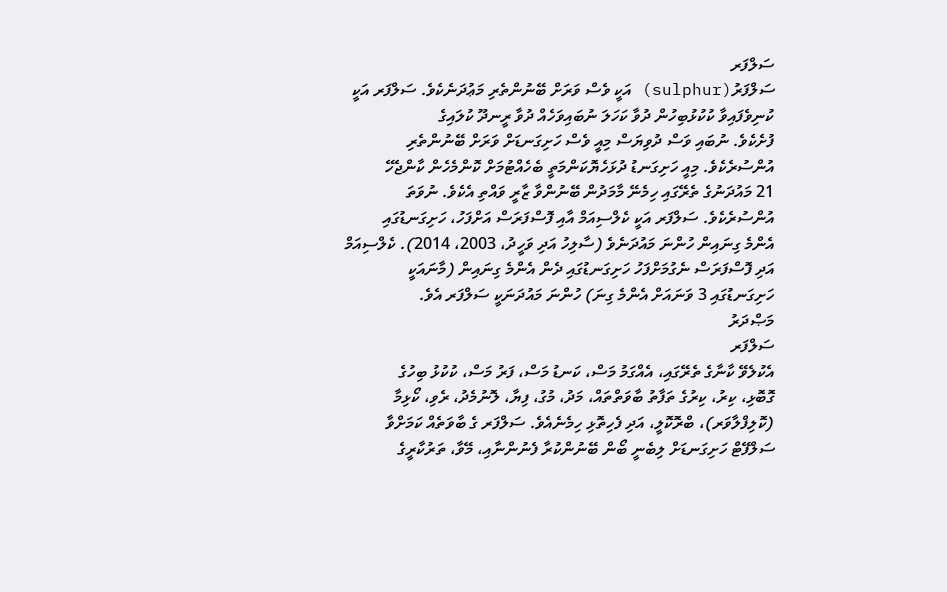ސަލްފަރ
ސަލްފަރު(sulphur) އަކީ ވެސް ވަރަށް ބޭނުންތެރި މަޢުދަނެކެވެ. ސަލްފަރ އަކީ
ކުނިވެފައިވާ ކުކުޅުބިހުން ދުވާ ކަހަލަ ނުބައިވަހެއް ދުވާ ރީނދޫ ކުލައިގެ
ފުށެކެވެ. ނުބައި ވަސް ދުވިޔަސް މިއީ ވެސް ހަށިގަނޑަށް ވަރަށް ބޭނުންތެރި
އުންސުރެކެވެ. މިއީ ހަށިގަނޑު ދުޅަހެޔޮކަންމަތީ ބެހެއްޓުމަށް ކޮންމެހެން ކާންޖެހޭ
21 މައުދަނުގެ ތެރޭގައި ހިމެނޭ މާމަދުން ބޭނުންވާ ޒާރީ ވައްތި އެކެވެ. ނުވަތަ
އުންސުރެކެވެ. ސަލްފަރ އަކީ ކެލްސިއަމް އާއި ފޮސްފަރަސް އަށްފަހު، ހަށިގަނޑުގައި
އެންމެ ގިނައިން ހުންނަ މައުދަނެވެ (ސާލިހު އަދި ވަހީދު، 2003، 2014). ކެލްސިއަމް
އަދި ފޮސްފަރަސް ނެގުމަށްފަހު ހަށިގަނޑުގައި ދެން އެންމެ ގިނައިން (މާނައަކީ
ހަށިގަނޑުގައި 3 ވަނައަށް އެންމެ ގިނަ) ހުންނަ މައުދަނަކީ ސަލްފަރ އެވެ.
މަޞްދަރު
ސަލްފަރ
އެކުލެވޭ ކާނާގެ ތެރޭގައި، އެއްގަމު މަސް، ކަނޑު މަސް، ފަރު މަސް، ކުކުޅު ބިހުގެ
ގޮބޮޅި، ކިރު، ކިރުގެ ތަފާތު ބާވަތްތައް، މަދު، މުގު، ފިޔާ، ލޮނުމެދު، ރެވި، ކޯޅިމާ
(ކޮލިފްލާވަރ)، ބްރޮކޮލީ، އަދި ފެހިތޮޅި ހިމެނެއެވެ. ސަލްފަރ ގެ ބާވަތެއް ކަމަށްވާ
ސަލްފޭޓް ހަށިގަނޑަށް ލިބެނީ ބޯން ބޭނުންކުރާ ފެނުންނާއި، މޭވާ، ތަރުކާރީގެ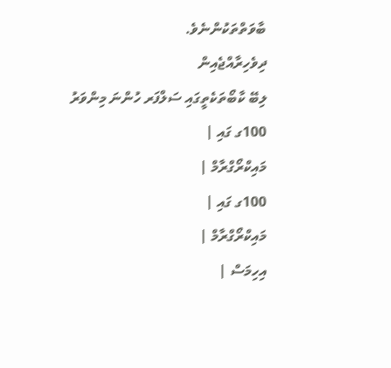ބާވަތްތަކުންނެވެ.
ދިވެހިރާއްޖެއިން
ލިބޭ ކާބޯތަކެތީގައި ސަލްފަރ ހުންނަ މިންވަރު
100ގ ގައި |
މައިކްރޯގްރާމް |
100ގ ގައި |
މައިކްރޯގްރާމް |
އިހިމަސް |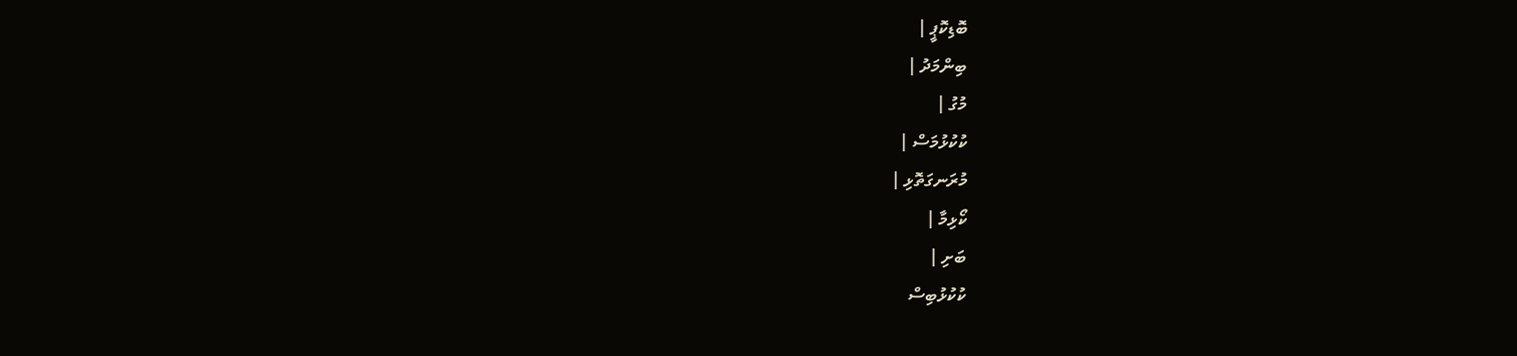ބޮޑިކޮޕީ |
ބިންމަދު |
މުގު |
ކުކުޅުމަސް |
މުރަނގަތޮޅި |
ކޯޅިމާ |
ބަށި |
ކުކުޅުބިސް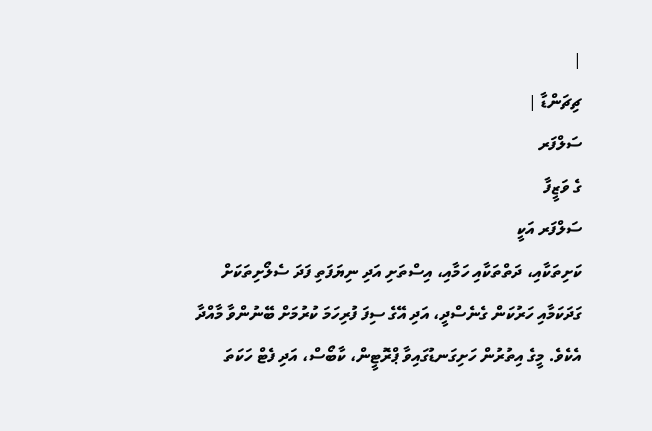|
ޗިޗަންޑާ |
ސަލްފަރ
ގެ ވަޒީފާ
ސަލްފަރ އަކީ
ކަށިތަކާއި، ދަތްތަކާއި ހަމާއި، އިސްތަށި އަދި ނިޔަފަތި ފަދަ ސެލޯށިތަކަށް
ގަދަކަމާއި ހަރުކަން ގެނެސްދީ، އަދި އޭގެ ސިފަ ފުރިހަމަ ކުރުމަށް ބޭނުންވާ މާއްދާ
އެކެވެ. މީގެ އިތުރުން ހަށިގަނޑުގައިވާ ޕްރޮޓީން، ކާބޯސް، އަދި ފެޓް ހަކަތަ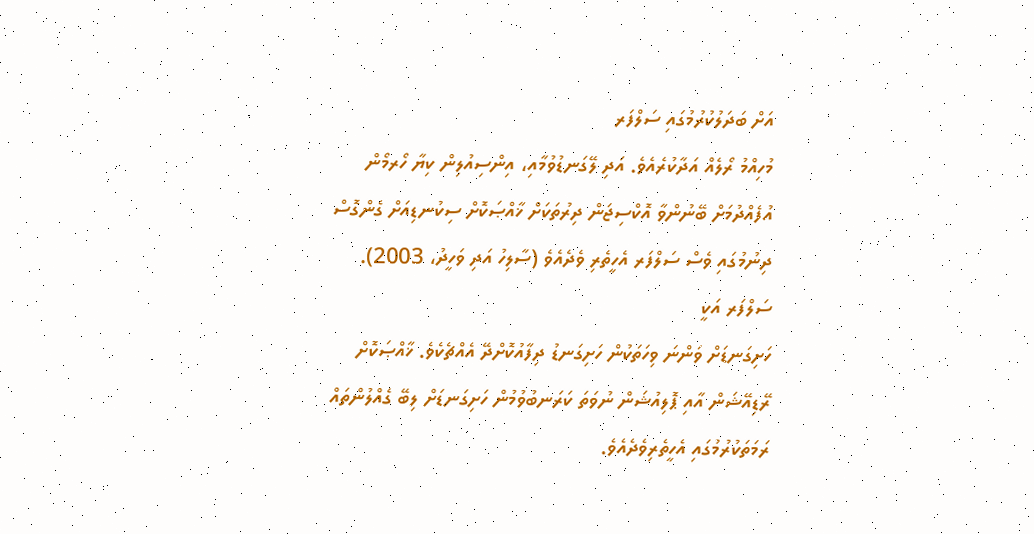އަށް ބަދަލުކުރުމުގައި ސަލްފަރ
މުހިއްމު ރޯލެއް އަދާކުރެއެވެ. އަދި ލޭގަނޑުވުމާއި، އިންސިއުލިން ކިޔާ ހޯރމޯން
އުފެއްދުމަށް ބޭނުންވާ އޮކްސިޖަން ދިރުތަކަށް ޚާއްޞަކޮށް ސިކުނޑިއަށް ގެންގޮސް
ދިނުމުގައި ވެސް ސަލްފަރ އެހީތެރި ވެދެއެވެ (ސާލިހު އަދި ވަހީދު، 2003).
ސަލްފަރ އަކީ
ހަށިގަނޑަށް ވަންނަ ވިހަތަކުން ހަށިގަނޑު ދިފާއުކޮށްދޭ އެއްޗެކެވެ. ޚާއްޞަކޮށް
ރޭޑިއޭޝަން އާއި ޕޮލިއުޝަން ނުވަތަ ކަރަނބުވުމުން ހަށިގަނޑަށް ލިބޭ ގެއްލުންތައް
ރަމަތަކުރުމުގައި އެހީތެރިވެދެއެވެ.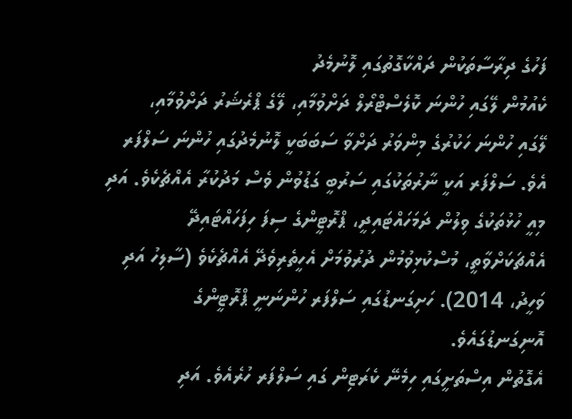ފަހުގެ ދިރާސާތަކުން ދައްކާގޮތުގައި ލޮނުމެދު
ކެއުމުން ލޭގައި ހުންނަ ކޮލެސްޓްރޯލް ދަށްވުމާއި، ލޭގެ ޕްރެޝަރު ދަށްވުމާއި،
ލޭގައި ހުންނަ ހަކުރުގެ މިންވަރު ދަށްވާ ސަބަބަކީ ލޮނުމެދުގައި ހުންނަ ސަލްފަރ
އެވެ. ސަލްފަރ އަކީ ނާރުތަކުގައި ސަރުބީ ގަޑުވުން ވެސް މަދުކުރާ އެއްޗެކެވެ. އަދި
މިއީ ހުޅުތަކުގެ ވިލުން ދަމަހައްޓައިދީ، ޕްރޮޓީންގެ ސިފަ ހިފަހައްޓައިދޭ
އެއްޗަކަށްވާތީ، މުސްކުޅިވުމުން ދުރުވުމަށް އެހީތެރިވެދޭ އެއްޗެކެވެ (ސާލިހު އަދި
ވަހީދު، 2014). ހަށިގަނޑުގައި ސަލްފަރ ހުންނަނީ ޕްރޮޓީންގެ އޮނިގަނޑުގައެވެ.
އެގޮތުން އިސްތަށީގައި ހިމެނޭ ކެރަޓިން ގައި ސަލްފަރ ހުރެއެވެ. އަދި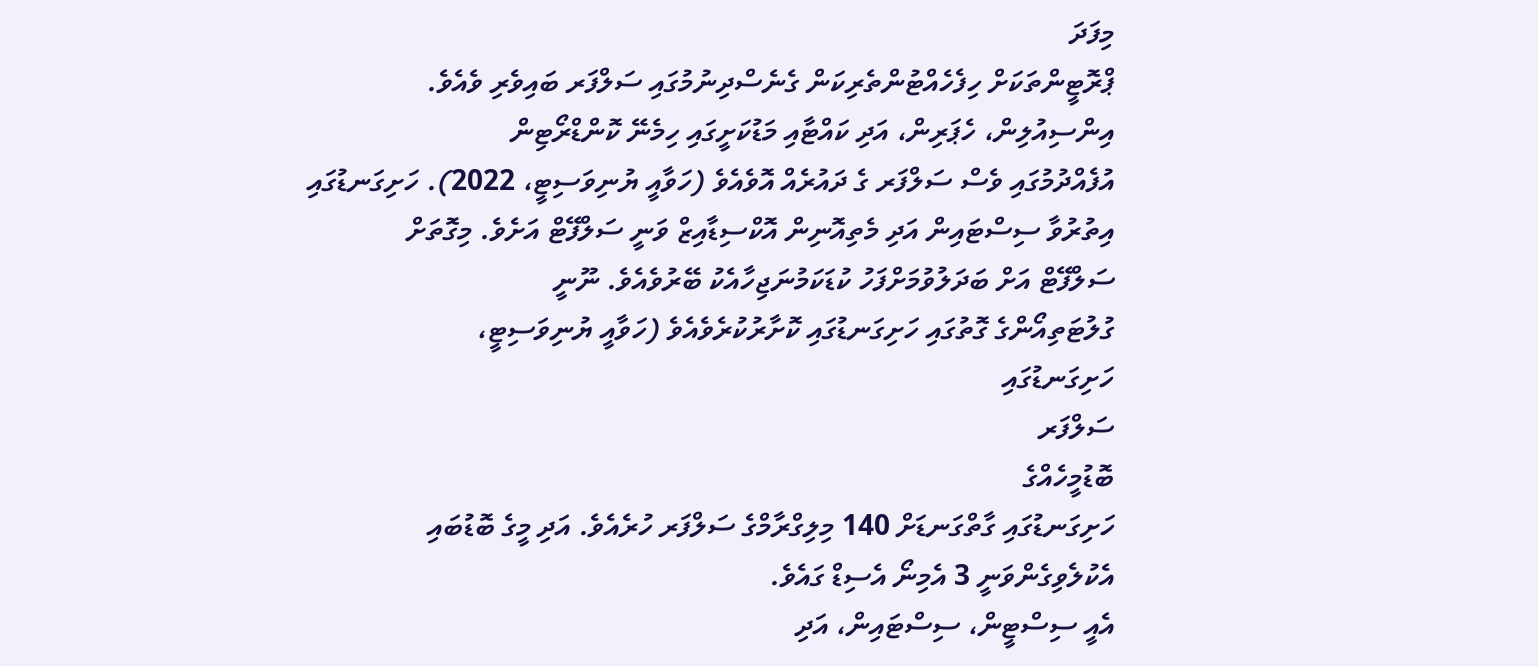މިފަދަ
ޕްރޮޓީންތަކަށް ހިފެހެއްޓުންތެރިކަން ގެނެސްދިނުމުގައި ސަލްފަރ ބައިވެރި ވެއެވެ.
އިންސިއުލިން، ހެޕަރިން، އަދި ކައްޓާއި މަޑުކަށީގައި ހިމެނޭ ކޮންޑްރޯޓިން
އުފެއްދުމުގައި ވެސް ސަލްފަރ ގެ ދައުރެއް އޮވެއެވެ (ހަވާއީ ޔުނިވަސިޓީ، 2022). ހަށިގަނޑުގައި
އިތުރުވާ ސިސްޓައިން އަދި މެތިއޮނިން އޮކްސިޑާއިޒް ވަނީ ސަލްފޭޓް އަށެވެ. މިގޮތަށް
ސަލްފޭޓް އަށް ބަދަލުވުމަށްފަހު ކުޑަކަމުނަޖިހާއެކު ބޭރުވެއެވެ. ނޫނީ
ގުލުޓަތިއޯންގެ ގޮތުގައި ހަށިގަނޑުގައި ކޮށާރުކުރެވެއެވެ (ހަވާއީ ޔުނިވަސިޓީ،
ހަށިގަނޑުގައި
ސަލްފަރ
ބޮޑުމީހެއްގެ
ހަށިގަނޑުގައި ގާތްގަނޑަށް 140 މިލިގްރާމްގެ ސަލްފަރ ހުރެއެވެ. އަދި މީގެ ބޮޑުބައި
އެކުލެވިގެންވަނީ 3 އެމިނޯ އެސިޑް ގައެވެ.
އެއީ ސިސްޓީން، ސިސްޓައިން، އަދި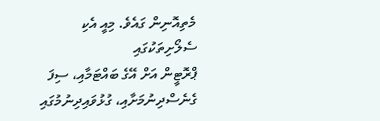މެތިއޮނިން ގައެވެ. މިއީ އެކި ސެލޯށިތަކުގައި
ޕްރޮޓީން އަށް އޭގެ ބައްޓަމާއި، ސިފަ ގެނެސްދިނުމަށާއި، ގުޅުވައިދިނުމުގައި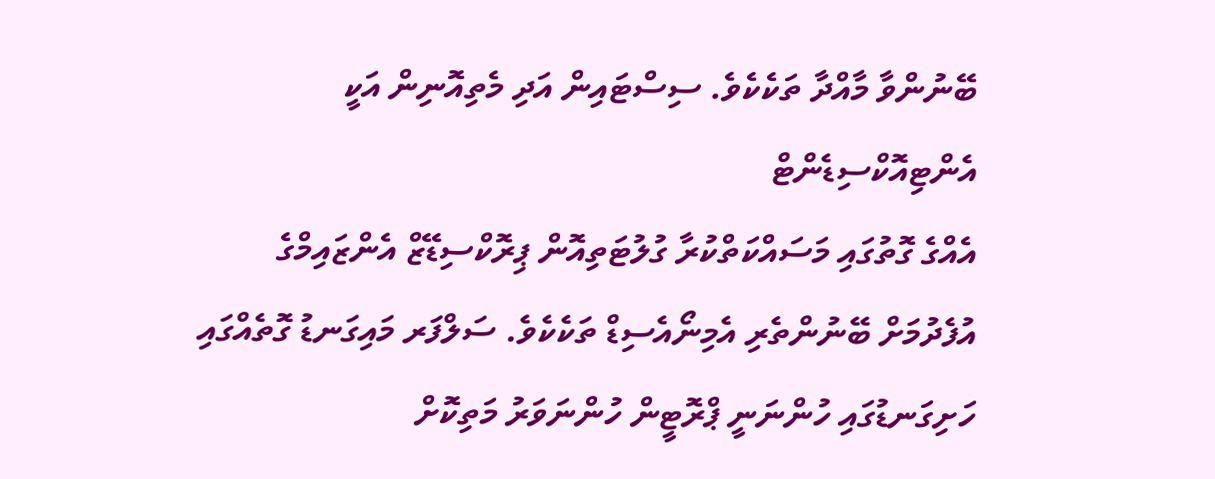ބޭނުންވާ މާއްދާ ތަކެކެވެ. ސިސްޓައިން އަދި މެތިއޮނިން އަކީ އެންޓިއޮކްސިޑެންޓް
އެއްގެ ގޮތުގައި މަސައްކަތްކުރާ ގުލުޓަތިއޮން ޕިރޮކްސިޑޭޒް އެންޒައިމްގެ
އުފެދުމަށް ބޭނުންތެރި އެމިނޯއެސިޑް ތަކެކެވެ. ސަލްފަރ މައިގަނޑު ގޮތެއްގައި
ހަށިގަނޑުގައި ހުންނަނީ ޕްރޮޓީން ހުންނަވަރު މަތިކޮށް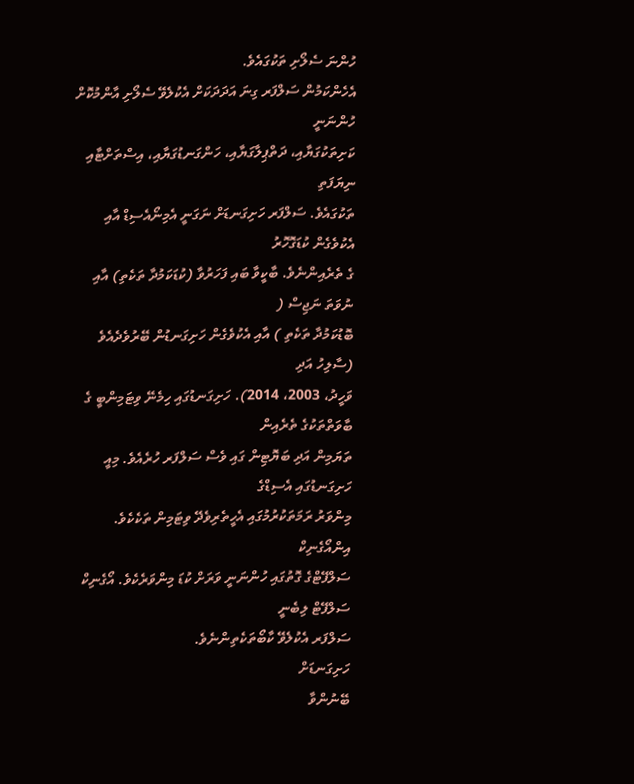ހުންނަ ސެލޯށި ތަކުގައެވެ.
އެހެންކަމުން ސަލްފަރ ގިނަ އަދަދަކަށް އެކުލެވޭ ސެލޯށި އާންމުކޮށް ހުންނަނީ
ކަށިތަކުގަޔާއި، ދަތްޕިލާގަޔާއި، ހަންގަނޑުގަޔާއި، އިސްތަށްޓާއި ނިޔަފަތި
ތަކުގައެވެ. ސަލްފަރ ހަށިގަނޑަށް ނަގަނީ އެމިނޯއެސިޑް އާއި އެކުވެގެން ކުޑަގޮހޮރު
ގެ ތެރެއިންނެވެ. ބާކީވާ ބައި ފަހަރުވާ (ކުޑަކަމުދާ ތަކެތި) އާއި ނުވަތަ ނަޖިސް (
ބޮޑުކަމުދާ ތަކެތި ) އާއި އެކުވެގެން ހަށިގަނޑުން ބޭރުވެދެއެވެ (ސާލިހު އަދި
ވަހީދު، 2003، 2014). ހަށިގަނޑުގައި ހިމެނޭ ވިޓަމިންބީ ގެ ބާވަތްތަކުގެ ތެރެއިން
ތަޔަމިން އަދި ބަޔޮޓިން ގައި ވެސް ސަލްފަރ ހުރެއެވެ. މިއީ ހަށިގަނޑުގައި އެސިޑްގެ
މިންވަރު ރަމަތަކުރުމުގައި އެހީތެރިވެދޭ ވިޓަމިން ތަކެކެވެ. އިންއޯގެނިކް
ސަލްފޭޓްގެ ގޮތުގައި ހުންނަނީ ވަރަށް ކުޑަ މިންވަރެކެވެ. އޯގެނިކް ސަލްފޭޓް ލިބެނީ
ސަލްފަރ އެކުލެވޭ ކާބޯތަކެތިންނެވެ.
ހަށިގަނޑަށް
ބޭނުންވާ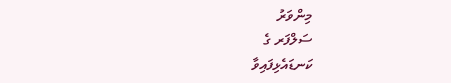މިންވަރު
ސަލްފަރ ގެ
ކަނޑައެޅިފައިވާ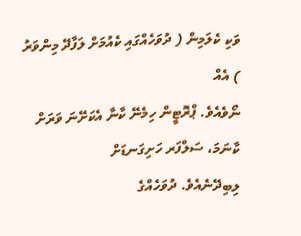ވަކި ކެލަމިން ( ދުވަހެއްގައި ކެއުމަށް ލަފާދޭ މިންވަރު ) އެއް
ނޯވެއެވެ. ޕްރޮޓީން ހިމެނޭ ކާނާ އެކަށޭނަ ވަރަށް ކާނަމަ، ސަލްފަރ ހަށިގަނޑަށް
ލިބިދޭނެއެވެ. ދުވަހެއްގެ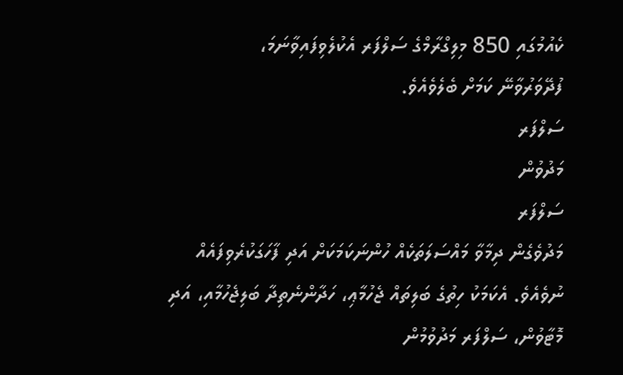ކެއުމުގައި 850 މިލިގްރާމްގެ ސަލްފަރ އެކުލެވިފައިވާނަމަ،
ފުދޭވަރުވާނޭ ކަމަށް ބެލެވެއެވެ.
ސަލްފަރ
މަދުވުން
ސަލްފަރ
މަދުވެގެން ދިމާވާ މައްސަލަތަކެއް ހުންނަކަމަކަށް އަދި ފާހަގަކުރެވިފައެއް
ނުވެއެވެ. އެކަމަކު ހިތުގެ ބަލިތައް ޖެހުމާޢި، ހަދާންނެތިދާ ބަލިޖެހުމާއި، އަދި
މޮޓާވުން، ސަލްފަރ މަދުވުމުން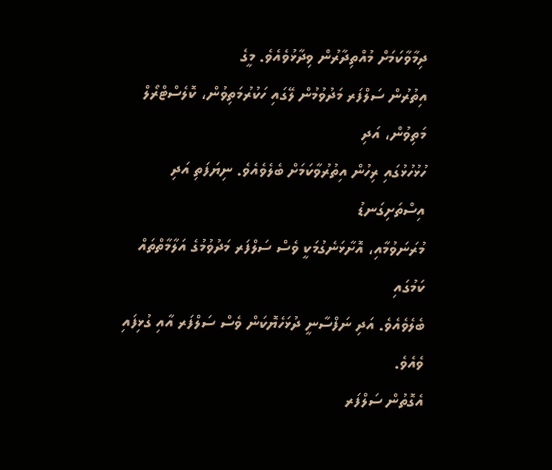ދިމާވާކަމަށް މުއްތިދާރުން ވިދާޅުވެއެވެ. މީގެ
އިތުރުން ސަލްފަރ މަދުވުމުން ލޭގައި ހަކުރުމަތިވުން، ކޮލެސްޓްރޯލް މަތިވުން، އަދި
ހުޅުހުޅުގައި ރިހުން އިތުރުވާކަމަށް ބެލެވެއެވެ. ނިޔަފަތި އަދި އިސްތަށިގަނޑު
މުރަނަވުމާއި، އޮށާޅަނެގުމަކީ ވެސް ސަލްފަރ މަދުވުމުގެ އަލާމާތްތައް ކަމުގައި
ބެލެވެއެވެ. އަދި ނަފްސާނީ ދުޅަހެޔޮކަން ވެސް ސަލްފަރ އާއި ގުޅިފައި ވެއެވެ.
އެގޮތުން ސަލްފަރ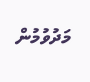މަދުވުމުން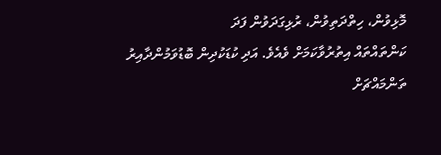މޮޅިވުން، ހިތްދަތިވުން، ރުޅިގަދަވުން ފަދަ
ކަންތައްތައް އިތުރުވާކަމަށް ވެއެވެ. އަދި ކުޑަކުދިން ބޮޑުވަމުންދާއިރު
ތަންމައްޗަށް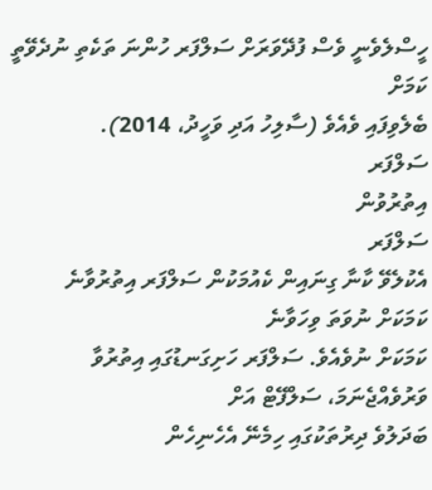ހީސްލެވެނީ ވެސް ފުދޭވަރަށް ސަލްފަރ ހުންނަ ތަކެތި ނުދެވޭތީ ކަމަށް
ބެލެވިފައި ވެއެވެ (ސާލިހު އަދި ވަހީދު، 2014).
ސަލްފަރ
އިތުރުވުން
ސަލްފަރ
އެކުލެވޭ ކާނާ ގިނައިން ކެއުމަކުން ސަލްފަރ އިތުރުވާނެ ކަމަކަށް ނުވަތަ ވިހަވާނެ
ކަމަކަށް ނުވެއެވެ. ސަލްފަރ ހަށިގަނޑުގައި އިތުރުވާ ވަރުވެއްޖެނަމަ، ސަލްފޭޓް އަށް
ބަދަލުވެ ދިރުތަކުގައި ހިމެނޭ އެހެނިހެން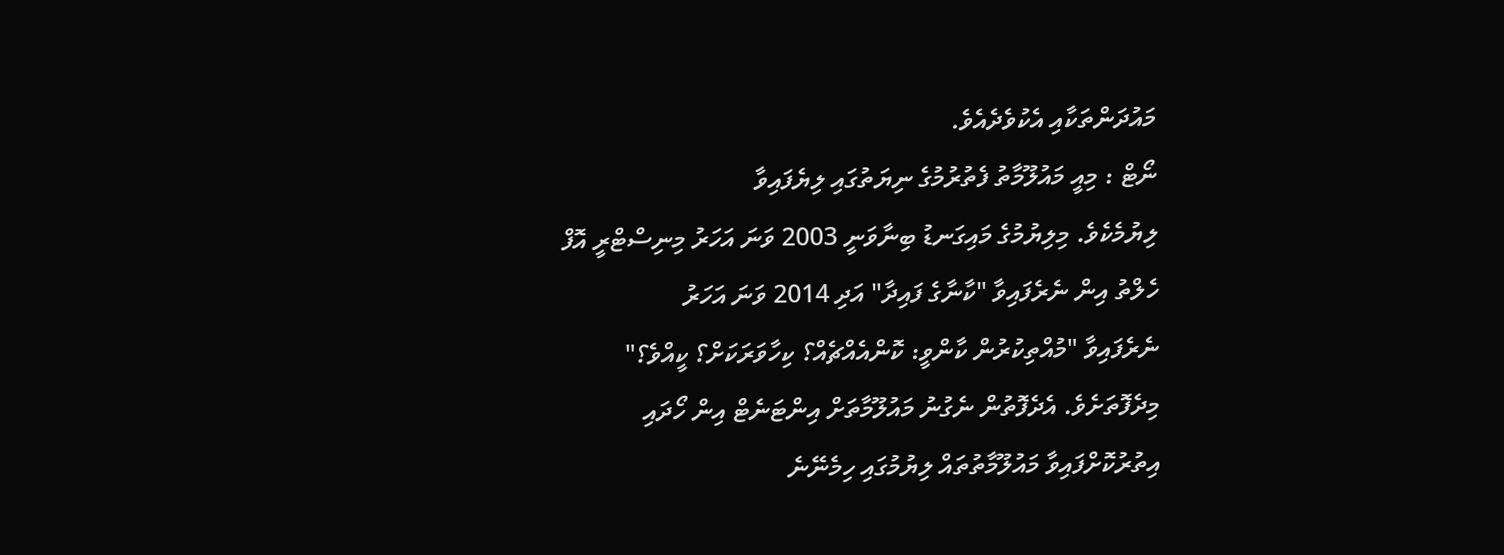މައުދަންތަކާއި އެކުވެދެއެވެ.
ނޯޓް : މިއީ މައުލޫމާތު ފެތުރުމުގެ ނިޔަތުގައި ލިޔެފައިވާ
ލިޔުމެކެވެ. މިލިޔުމުގެ މައިގަނޑު ބިނާވަނީ 2003 ވަނަ އަހަރު މިނިސްޓްރީ އޮފް
ހެލްތު އިން ނެރެފައިވާ "ކާނާގެ ފައިދާ" އަދި 2014 ވަނަ އަހަރު
ނެރެފައިވާ "މުއްތިކުރުން ކާންވީ: ކޮންއެއްޗެއް؟ ކިހާވަރަކަށް؟ ކީއްވެ؟"
މިދެފޮތަށެވެ. އެދެފޮތުން ނެގުނު މައުލޫމާތަށް އިންޓަނެޓް އިން ހޯދައި
އިތުރުކޮށްފައިވާ މައުލޫމާތުތައް ލިޔުމުގައި ހިމެނޭނެ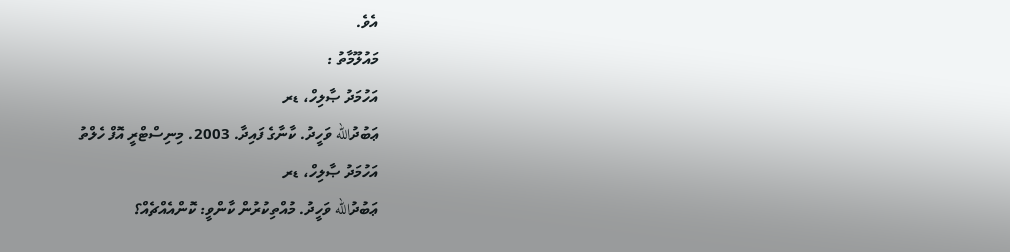އެވެ.
މައުލޫމާތު :
އަހުމަދު ޞާލިހް، ޑރ
ޢަބުދުالله ވަހީދު. ކާނާގެ ފައިދާ. 2003. މިނިސްޓްރީ އޮފް ހެލްތު
އަހުމަދު ޞާލިހް، ޑރ
ޢަބުދުالله ވަހީދު. މުއްތިކުރުން ކާންވީ: ކޮންއެއްޗެއް؟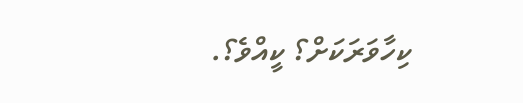ކިހާވަރަކަށް؟ ކީއްވެ؟.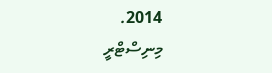2014.
މިނިސްޓްރީ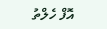އޮފް ހެލްތު